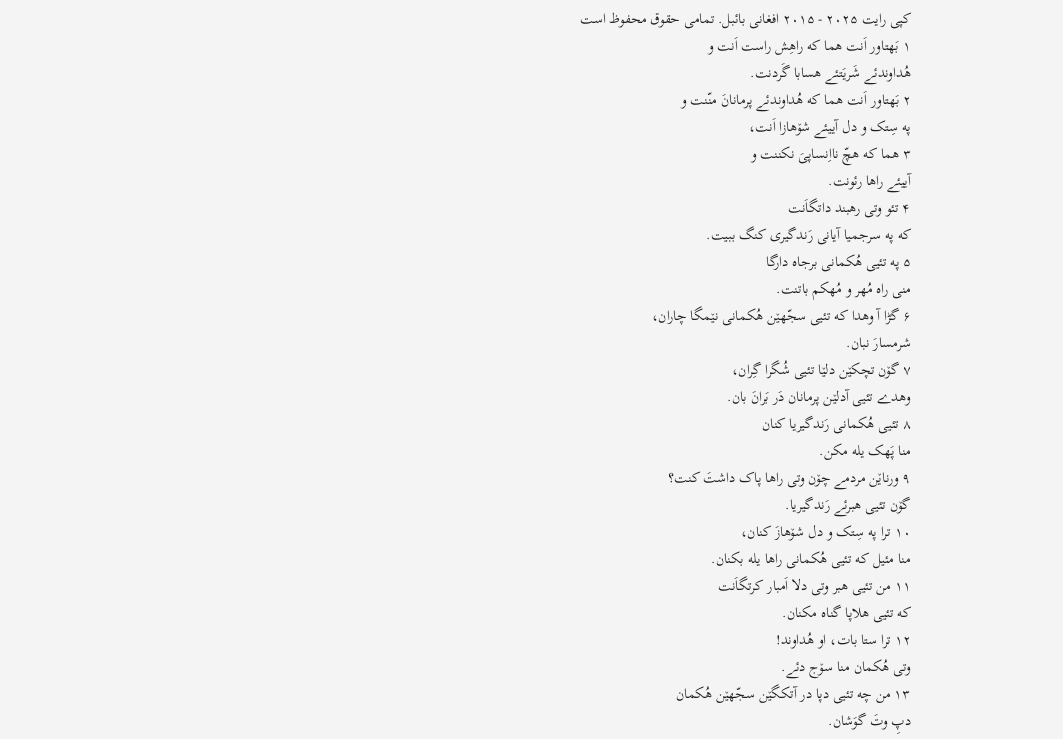کپی رایت ۲۰۲۵ - ۲۰۱۵ افغانی بائبل. تمامی حقوق محفوظ است
۱ بَهتاور اَنت هما که راهِش راست اَنت و
هُداوندئے شَریَتئے هسابا گَردنت.
۲ بَهتاور اَنت هما که هُداوندئے پرمانانَ منّنت و
په سِتک و دل آییئے شۆهازا اَنت،
۳ هما که هچّ نااِنساپیَ نکننت و
آییئے راها رئونت.
۴ تئو وتی رهبند داتگاَنت
که په سرجمیا آیانی رَندگیری کنگ ببیت.
۵ په تئیی هُکمانی برجاه دارگا
منی راه مُهر و مُهکم باتنت.
۶ گڑا آ وهدا که تئیی سجّهێن هُکمانی نێمگا چاران،
شرمسارَ نبان.
۷ گۆن تچکێن دلێا تئیی شُگرا گِران،
وهدے تئیی آدلێن پرمانان دَر بَرانَ بان.
۸ تئیی هُکمانی رَندگیریا کنان
منا پَهک یله مکن.
۹ ورناێن مردمے چۆن وتی راها پاک داشتَ کنت؟
گۆن تئیی هبرئے رَندگیریا.
۱۰ ترا په سِتک و دل شۆهازَ کنان،
منا مئیل که تئیی هُکمانی راها یله بکنان.
۱۱ من تئیی هبر وتی دلا اَمبار کرتگاَنت
که تئیی هلاپا گناه مکنان.
۱۲ ترا ستا بات، او هُداوند!
وتی هُکمان منا سۆج دئے.
۱۳ من چه تئیی دپا در آتکگێن سجّهێن هُکمان
دپِ وتَ گوَشان.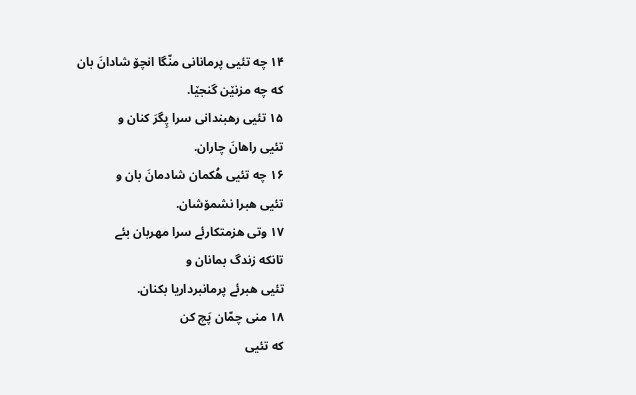۱۴ چه تئیی پرمانانی منّگا انچۆ شادانَ بان
که چه مزنێن گنجێا.
۱۵ تئیی رهبندانی سرا پِگرَ کنان و
تئیی راهانَ چاران.
۱۶ چه تئیی هُکمان شادمانَ بان و
تئیی هبرا نشمۆشان.
۱۷ وتی هزمتکارئے سرا مهربان بئے
تانکه زندگ بمانان و
تئیی هبرئے پرمانبرداریا بکنان.
۱۸ منی چمّان پَچ کن
که تئیی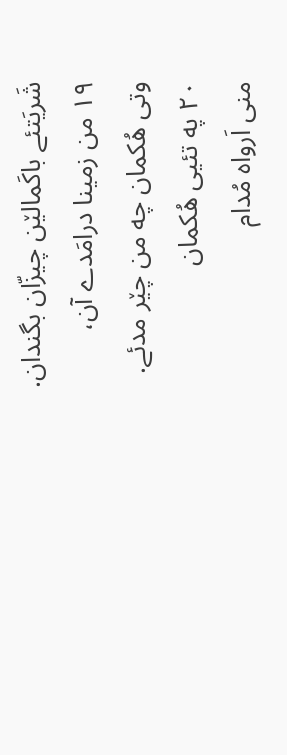شَریَتئے باکَمالێن چیزّان بگندان.
۱۹ من زمینا درامَدے آن،
وتی هُکمان چه من چێر مدئے.
۲۰ په تئیی هُکمان
منی اَرواه مُدام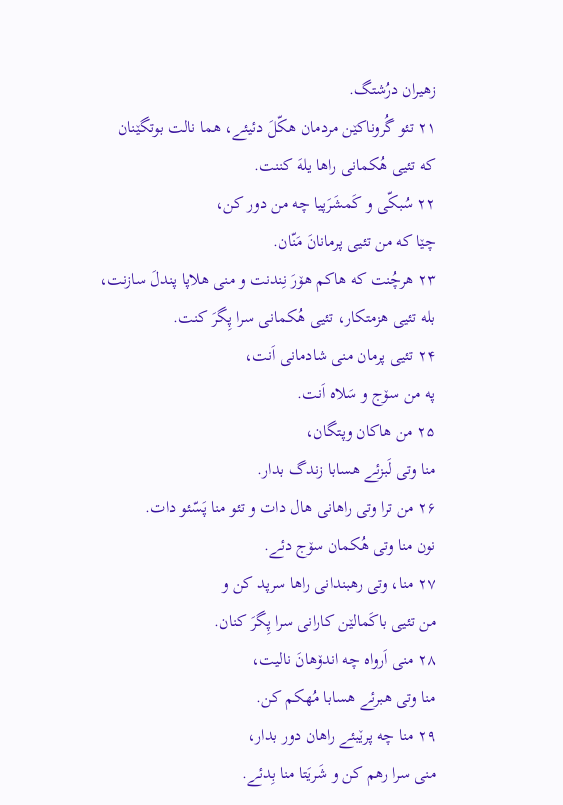زهیران درُشتگ.
۲۱ تئو گُروناکێن مردمان هکّلَ دئیئے، هما نالت بوتگێنان
که تئیی هُکمانی راها یلهَ کننت.
۲۲ سُبکّی و کَمشَرَپیا چه من دور کن،
چێا که من تئیی پرمانانَ مَنّان.
۲۳ هرچُنت که هاکم هۆرَ نِندنت و منی هلاپا پندلَ سازنت،
بله تئیی هزمتکار، تئیی هُکمانی سرا پِگرَ کنت.
۲۴ تئیی پرمان منی شادمانی اَنت،
په من سۆج و سَلاه اَنت.
۲۵ من هاکان وپتگان،
منا وتی لَبزئے هسابا زندگ بدار.
۲۶ من ترا وتی راهانی هال دات و تئو منا پَسّئو دات.
نون منا وتی هُکمان سۆج دئے.
۲۷ منا، وتی رهبندانی راها سرپد کن و
من تئیی باکَمالێن کارانی سرا پِگرَ کنان.
۲۸ منی اَرواه چه اندۆهانَ نالیت،
منا وتی هبرئے هسابا مُهکم کن.
۲۹ منا چه پرێبئے راهان دور بدار،
منی سرا رهم کن و شَریَتا منا بِدئے.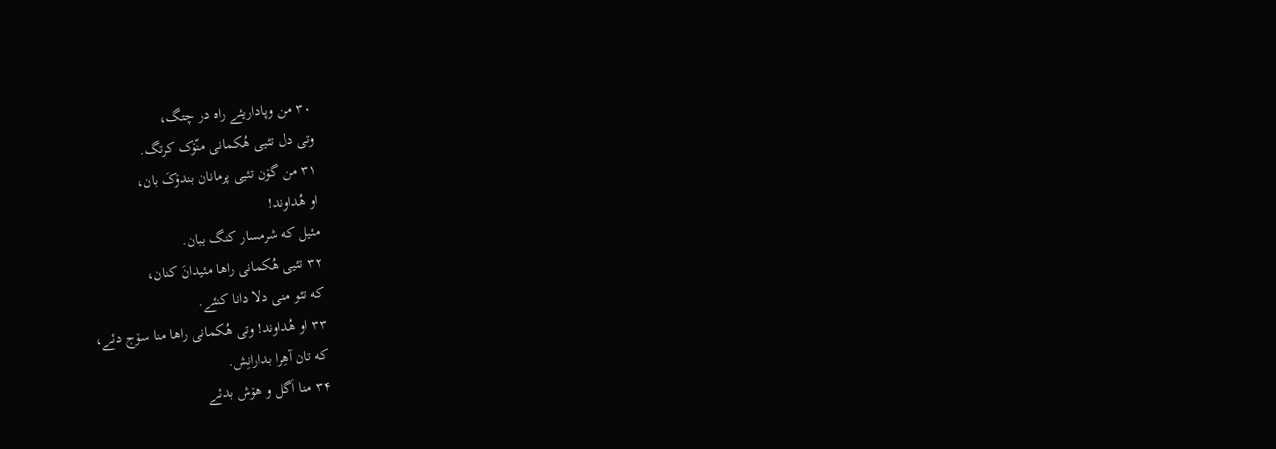۳۰ من وپاداریئے راه در چتگ،
وتی دل تئیی هُکمانی منّۆک کرتگ.
۳۱ من گۆن تئیی پرمانان بندۆکَ بان،
او هُداوند!
مئیل که شرمسار کنگ ببان.
۳۲ تئیی هُکمانی راها مئیدانَ کنان،
که تئو منی دلا دانا کنئے.
۳۳ او هُداوند! وتی هُکمانی راها منا سۆج دئے،
که تان آهِرا بدارانِش.
۳۴ منا اَگل و هۆش بدئے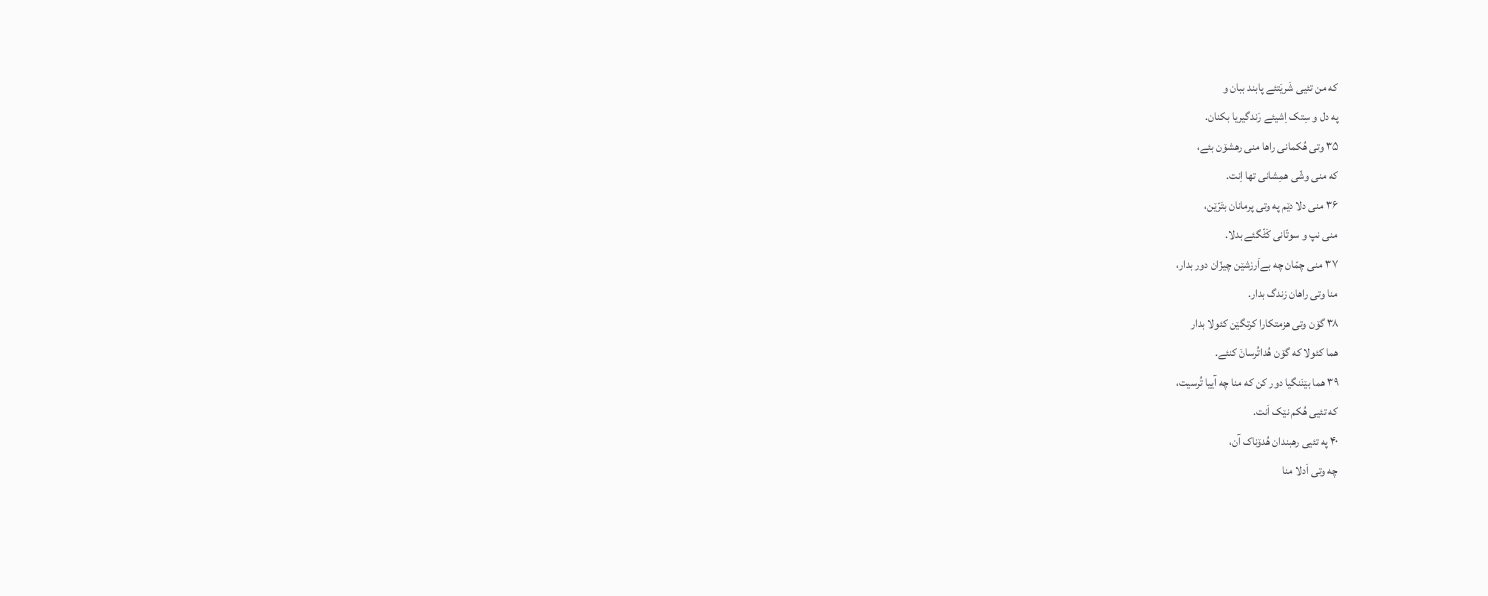که من تئیی شَریَتئے پابند ببان و
په دل و سِتک اِشیئے رَندگیریا بکنان.
۳۵ وتی هُکمانی راها منی رهشۆن بئے،
که منی وشّی همِشانی تها اِنت.
۳۶ منی دلا دێم په وتی پرمانان بتَرّێن،
منی نپ و سوتّانی کَٹّگئے بدلا.
۳۷ منی چمّان چه بےاَرزشێن چیزّان دور بدار،
منا وتی راهان زندگ بدار.
۳۸ گۆن وتی هزمتکارا کرتگێن کئولا بدار
هما کئولا که گۆن هُداتُرسانَ کنئے.
۳۹ هما بێنَنگیا دور کن که منا چه آییا تُرسیت،
که تئیی هُکم نێک اَنت.
۴۰ په تئیی رهبندان هُدۆناک آن،
چه وتی اَدلا منا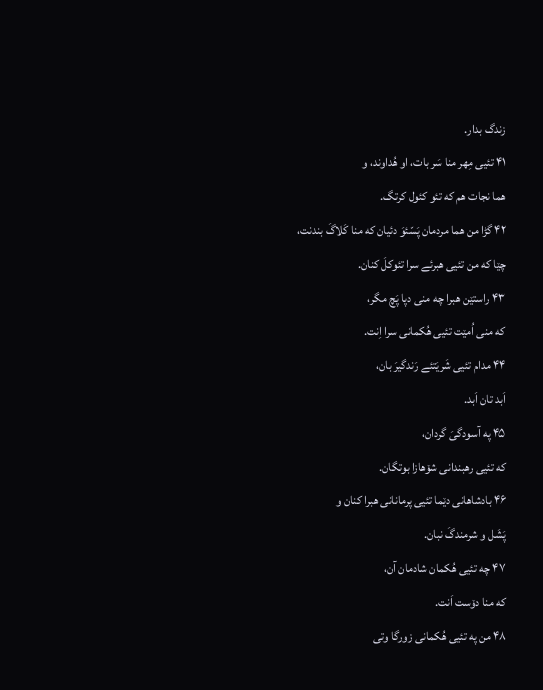زندگ بدار.
۴۱ تئیی مِهر منا سَر بات، او هُداوند، و
هما نجات هم که تئو کئول کرتگ.
۴۲ گڑا من هما مردمان پَسّئوَ دئیان که منا کَلاگَ بندنت،
چێا که من تئیی هبرئے سرا تئوکلَ کنان.
۴۳ راستێن هبرا چه منی دپا پَچ مگر،
که منی اُمێت تئیی هُکمانی سرا اِنت.
۴۴ مدام تئیی شَریَتئے رَندگیرَ بان،
اَبد تان اَبد.
۴۵ په آسودگیَ گردان،
که تئیی رهبندانی شۆهازا بوتگان.
۴۶ بادشاهانی دێما تئیی پرمانانی هبرا کنان و
پَشَل و شرمندگَ نبان.
۴۷ چه تئیی هُکمان شادمان آن،
که منا دۆست اَنت.
۴۸ من په تئیی هُکمانی زورگا وتی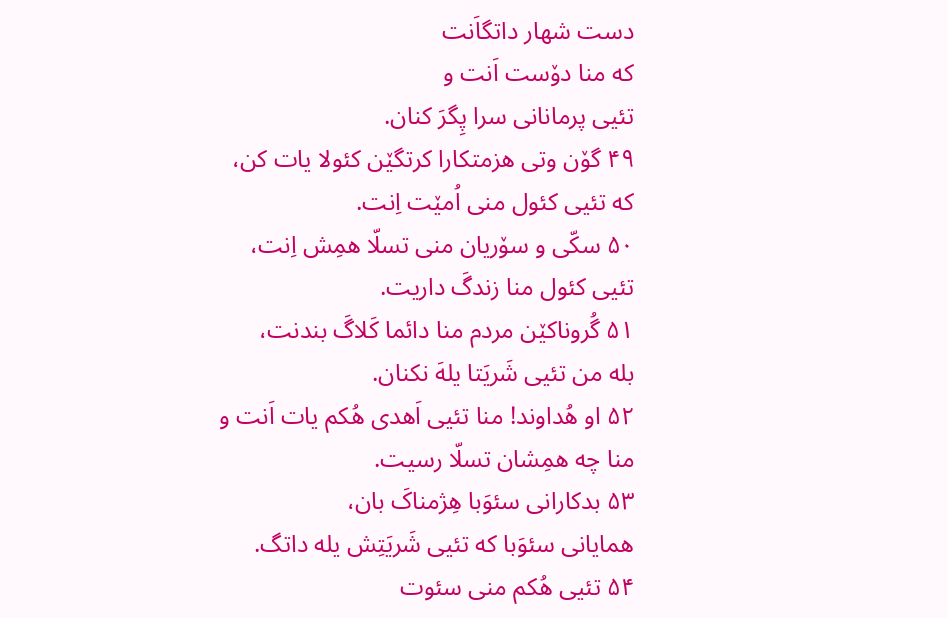دست شهار داتگاَنت
که منا دۆست اَنت و
تئیی پرمانانی سرا پِگرَ کنان.
۴۹ گۆن وتی هزمتکارا کرتگێن کئولا یات کن،
که تئیی کئول منی اُمێت اِنت.
۵۰ سکّی و سۆریان منی تسلّا همِش اِنت،
تئیی کئول منا زندگَ داریت.
۵۱ گُروناکێن مردم منا دائما کَلاگَ بندنت،
بله من تئیی شَریَتا یلهَ نکنان.
۵۲ او هُداوند! منا تئیی اَهدی هُکم یات اَنت و
منا چه همِشان تسلّا رسیت.
۵۳ بدکارانی سئوَبا هِژمناکَ بان،
همایانی سئوَبا که تئیی شَریَتِش یله داتگ.
۵۴ تئیی هُکم منی سئوت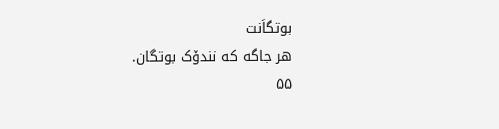بوتگاَنت
هر جاگه که نندۆک بوتگان.
۵۵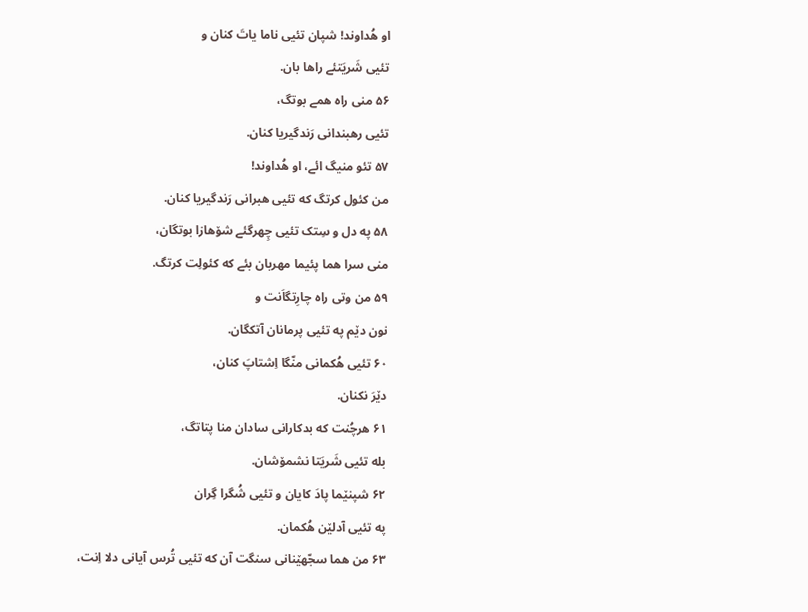او هُداوند! شپان تئیی ناما یاتَ کنان و
تئیی شَریَتئے راها بان.
۵۶ منی راه همے بوتگ،
تئیی رهبندانی رَندگیریا کنان.
۵۷ تئو منیگ ائے، او هُداوند!
من کئول کرتگ که تئیی هبرانی رَندگیریا کنان.
۵۸ په دل و سِتک تئیی چِهرگئے شۆهازا بوتگان،
منی سرا هما پئیما مهربان بئے که کئولِت کرتگ.
۵۹ من وتی راه چارِتگاَنت و
نون دێم په تئیی پرمانان آتکگان.
۶۰ تئیی هُکمانی منّگا اِشتاپَ کنان،
دێرَ نکنان.
۶۱ هرچُنت که بدکارانی سادان منا پتاتگ،
بله تئیی شَریَتا نشمۆشان.
۶۲ شپنێما پادَ کایان و تئیی شُگرا گِران
په تئیی آدلێن هُکمان.
۶۳ من هما سجّهێنانی سنگت آن که تئیی تُرس آیانی دلا اِنت،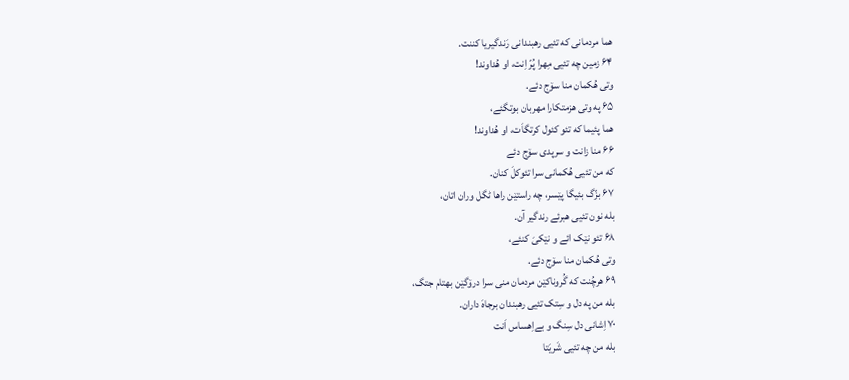هما مردمانی که تئیی رهبندانی رَندگیریا کننت.
۶۴ زمین چه تئیی مِهرا پُرّ اِنت، او هُداوند!
وتی هُکمان منا سۆج دئے.
۶۵ په وتی هزمتکارا مهربان بوتگئے،
هما پئیما که تئو کئول کرتگاَت، او هُداوند!
۶۶ منا زانت و سرپدی سۆج دئے
که من تئیی هُکمانی سرا تئوکلَ کنان.
۶۷ بزّگ بئیگا پێسر، چه راستێن راها ٹگل وران اتان،
بله نون تئیی هبرئے رندگیر آن.
۶۸ تئو نێک ائے و نێکیَ کنئے،
وتی هُکمان منا سۆج دئے.
۶۹ هرچُنت که گُروناکێن مردمان منی سرا درۆگێن بهتام جتگ،
بله من په دل و سِتک تئیی رهبندان برجاهَ داران.
۷۰ اِشانی دل سِنگ و بےاِهساس اَنت
بله من چه تئیی شَریَتا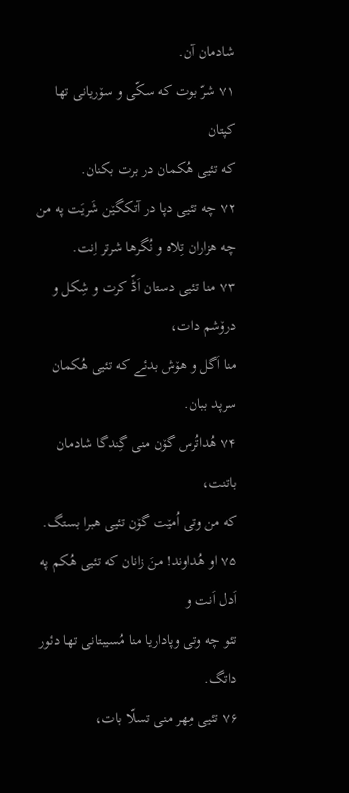شادمان آن.
۷۱ شرّ بوت که سکّی و سۆریانی تها کپتان
که تئیی هُکمان در برت بکنان.
۷۲ چه تئیی دپا در آتکگێن شَریَت په من
چه هزاران تِلاه و نُگرها شرتر اِنت.
۷۳ منا تئیی دستان اَڈّ کرت و شِکل و درۆشم دات،
منا اَگل و هۆش بدئے که تئیی هُکمان سرپد ببان.
۷۴ هُداتُرس گۆن منی گِندگا شادمان باتنت،
که من وتی اُمێت گۆن تئیی هبرا بستگ.
۷۵ او هُداوند! منَ زانان که تئیی هُکم په اَدل اَنت و
تئو چه وتی وپاداریا منا مُسیبتانی تها دئور داتگ.
۷۶ تئیی مِهر منی تسلّا بات،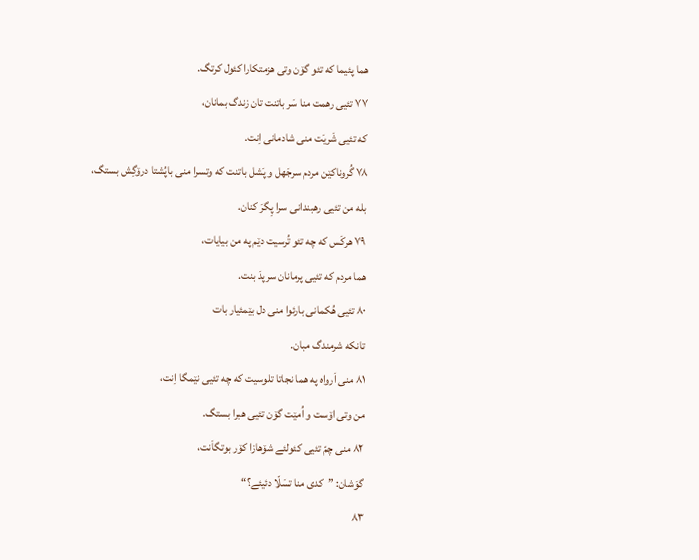هما پئیما که تئو گۆن وتی هزمتکارا کئول کرتگ.
۷۷ تئیی رهمت منا سَر باتنت تان زندگ بمانان،
که تئیی شَریَت منی شادمانی اِنت.
۷۸ گُروناکێن مردم سرجَهل و پَشل باتنت که وتسرا منی باپُشتا درۆگِش بستگ،
بله من تئیی رهبندانی سرا پِگرَ کنان.
۷۹ هرکَس که چه تئو تُرسیت دێم په من بیایات،
هما مردم که تئیی پرمانان سرپدَ بنت.
۸۰ تئیی هُکمانی بارئوا منی دل بێمئیار بات
تانکه شرمندگ مبان.
۸۱ منی اَرواه په هما نجاتا تلوسیت که چه تئیی نێمگا اِنت،
من وتی اۆست و اُمێت گۆن تئیی هبرا بستگ.
۸۲ منی چمّ تئیی کئولئے شۆهازا کۆر بوتگاَنت،
گوَشان: ”کدی منا تسَلّا دئیئے؟“
۸۳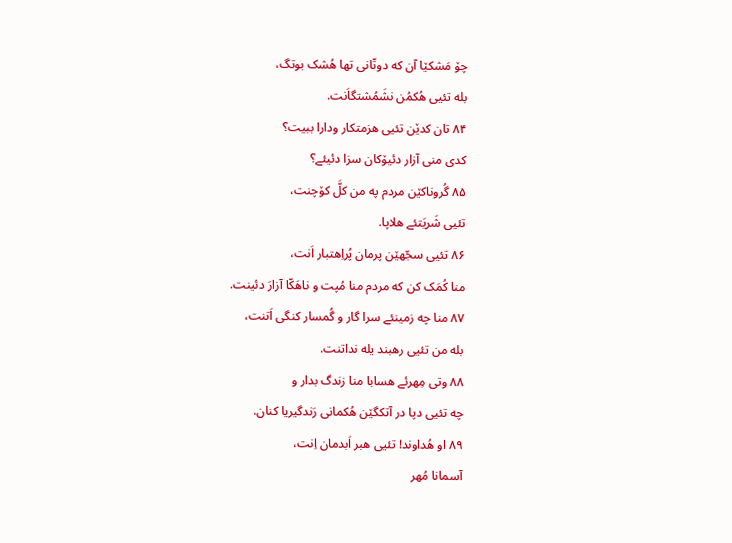چۆ مَشکێا آن که دوتّانی تها هُشک بوتگ،
بله تئیی هُکمُن نشَمُشتگاَنت.
۸۴ تان کدێن تئیی هزمتکار ودارا ببیت؟
کدی منی آزار دئیۆکان سزا دئیئے؟
۸۵ گُروناکێن مردم په من کلَّ کۆچنت،
تئیی شَریَتئے هلاپا.
۸۶ تئیی سجّهێن پرمان پُراِهتبار اَنت،
منا کُمَک کن که مردم منا مُپت و ناهَکّا آزارَ دئینت.
۸۷ منا چه زمینئے سرا گار و گُمسار کنگی اَتنت،
بله من تئیی رهبند یله نداتنت.
۸۸ وتی مِهرئے هسابا منا زندگ بدار و
چه تئیی دپا در آتکگێن هُکمانی رَندگیریا کنان.
۸۹ او هُداوند! تئیی هبر اَبدمان اِنت،
آسمانا مُهر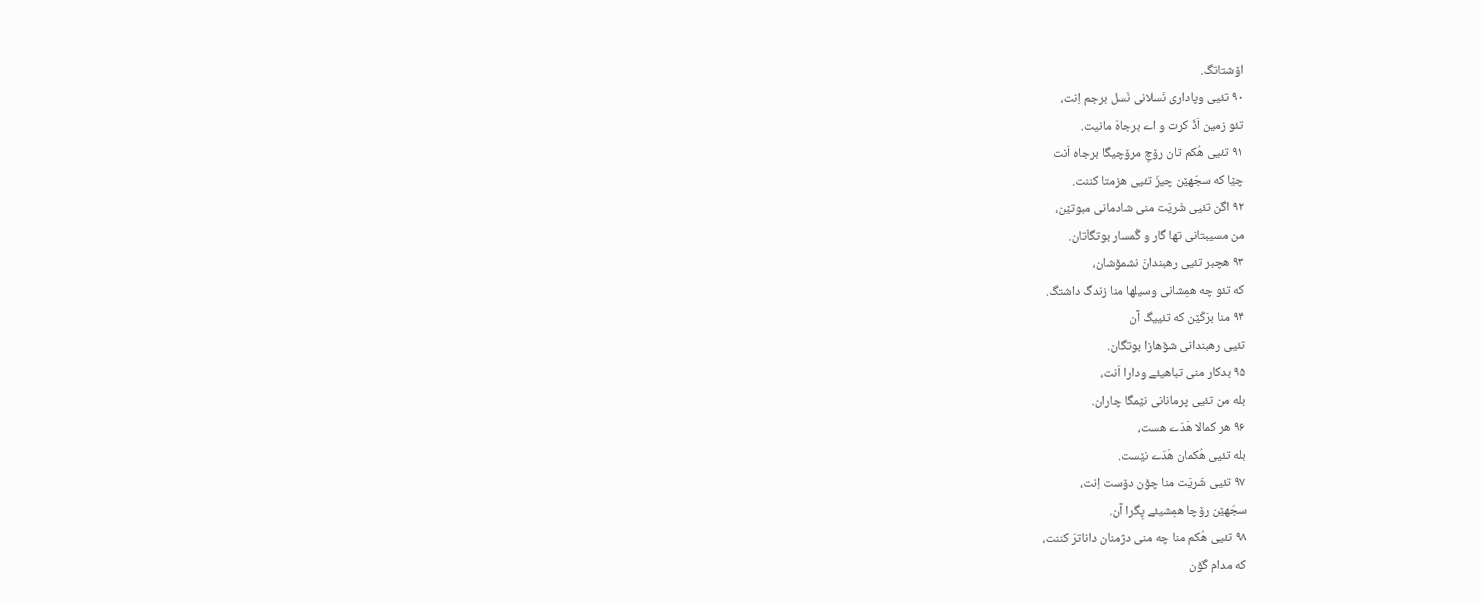اۆشتاتگ.
۹۰ تئیی وپاداری نَسلانی نَسل برجم اِنت،
تئو زمین اَڈّ کرت و اے برجاهَ مانیت.
۹۱ تئیی هُکم تان رۆچِ مرۆچیگا برجاه اَنت
چێا که سجّهێن چیزّ تئیی هزمتا کننت.
۹۲ اگن تئیی شَریَت منی شادمانی مبوتێن،
من مسیبتانی تها گار و گُمسار بوتگاَتان.
۹۳ هچبر تئیی رهبندانَ نشمۆشان،
که تئو چه همِشانی وسیلها منا زندگ داشتگ.
۹۴ منا برَکّێن که تئییگ آن
تئیی رهبندانی شۆهازا بوتگان.
۹۵ بدکار منی تباهیئے ودارا اَنت،
بله من تئیی پرمانانی نێمگا چاران.
۹۶ هر کمالا هَدّے هست،
بله تئیی هُکمان هَدّے نێست.
۹۷ تئیی شَریَت منا چۆن دۆست اِنت،
سجّهێن رۆچا همِشیئے پِگرا آن.
۹۸ تئیی هُکم منا چه منی دژمنان داناترَ کننت،
که مدام گۆن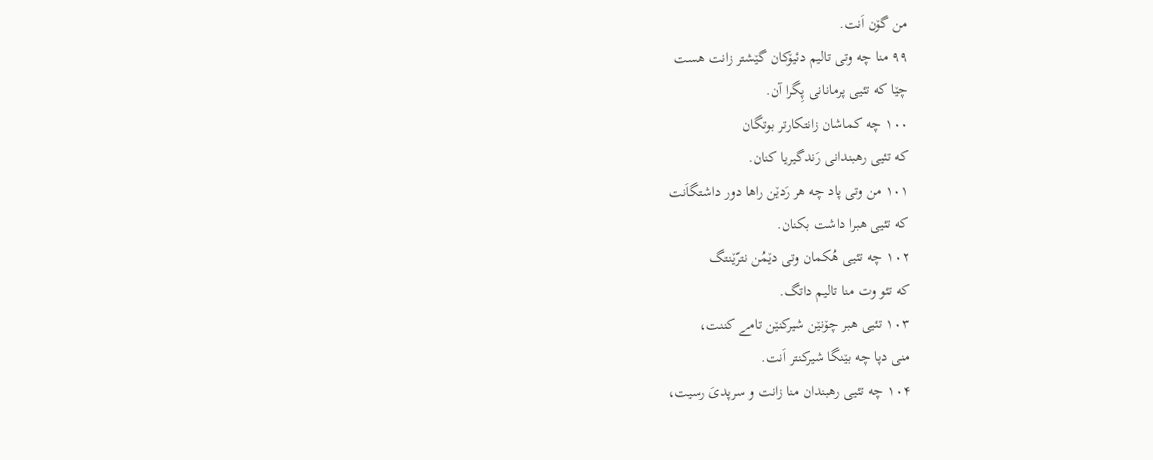من گۆن اَنت.
۹۹ منا چه وتی تالیم دئیۆکان گێشتر زانت هست
چێا که تئیی پرمانانی پِگرا آن.
۱۰۰ چه کماشان زانتکارتر بوتگان
که تئیی رهبندانی رَندگیریا کنان.
۱۰۱ من وتی پاد چه هر رَدێن راها دور داشتگاَنت
که تئیی هبرا داشت بکنان.
۱۰۲ چه تئیی هُکمان وتی دێمُن نترّێنتگ
که تئو وت منا تالیم داتگ.
۱۰۳ تئیی هبر چۆنێن شیرکنێن تامے کننت،
منی دپا چه بێنگا شیرکنتر اَنت.
۱۰۴ چه تئیی رهبندان منا زانت و سرپدیَ رسیت،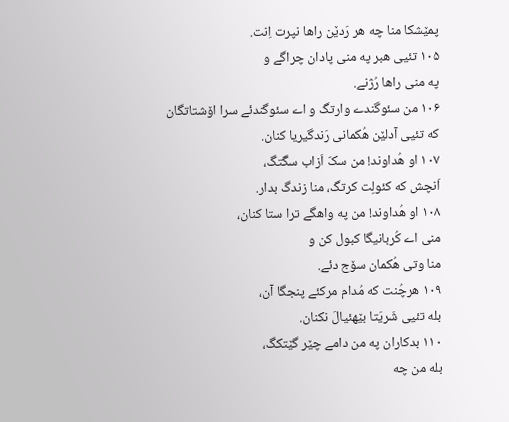پمێشکا منا چه هر رَدێن راها نپرت اِنت.
۱۰۵ تئیی هبر په منی پادان چراگے و
په منی راها رُژنے.
۱۰۶ من سئوگندے وارتگ و اے سئوگندئے سرا اۆشتاتگان
که تئیی آدلێن هُکمانی رَندگیریا کنان.
۱۰۷ او هُداوند! من سکّ اَزاب سگّتگ،
اَنچش که کئولِت کرتگ، منا زندگ بدار.
۱۰۸ او هُداوند! من په واهگے ترا ستا کنان،
منی اے کُربانیگا کبول کن و
منا وتی هُکمان سۆج دئے.
۱۰۹ هرچُنت که مُدام مرکئے پنجگا آن،
بله تئیی شَریَتا بێهئیالَ نکنان.
۱۱۰ بدکاران په من دامے چێر گێتکگ،
بله من چه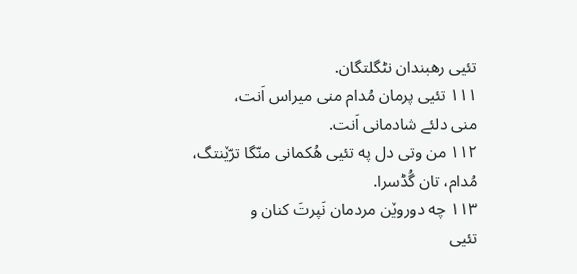تئیی رهبندان نٹگلتگان.
۱۱۱ تئیی پرمان مُدام منی میراس اَنت،
منی دلئے شادمانی اَنت.
۱۱۲ من وتی دل په تئیی هُکمانی منّگا ترّێنتگ،
مُدام، تان گُڈسرا.
۱۱۳ چه دوروێن مردمان نَپرتَ کنان و
تئیی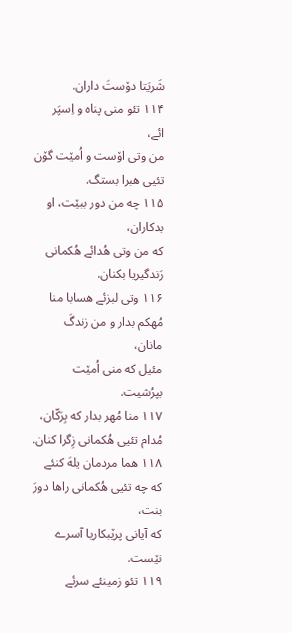شَریَتا دۆستَ داران.
۱۱۴ تئو منی پناه و اِسپَر ائے،
من وتی اۆست و اُمێت گۆن تئیی هبرا بستگ.
۱۱۵ چه من دور ببێت، او بدکاران،
که من وتی هُدائے هُکمانی رَندگیریا بکنان.
۱۱۶ وتی لبزئے هسابا منا مُهکم بدار و من زندگَ مانان،
مئیل که منی اُمێت بپرُشیت.
۱۱۷ منا مُهر بدار که بِرَکّان،
مُدام تئیی هُکمانی زِگرا کنان.
۱۱۸ هما مردمان یلهَ کنئے که چه تئیی هُکمانی راها دورَ بنت،
که آیانی پرێبکاریا آسرے نێست.
۱۱۹ تئو زمینئے سرئے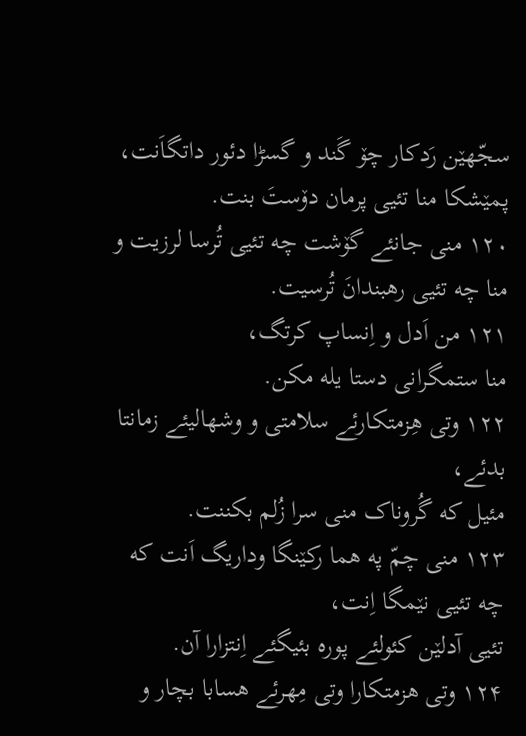سجّهێن رَدکار چۆ گَند و گسڑا دئور داتگاَنت،
پمێشکا منا تئیی پرمان دۆستَ بنت.
۱۲۰ منی جانئے گۆشت چه تئیی تُرسا لرزیت و
منا چه تئیی رهبندانَ تُرسیت.
۱۲۱ من اَدل و اِنساپ کرتگ،
منا ستمگرانی دستا یله مکن.
۱۲۲ وتی هِزمتکارئے سلامتی و وشهالیئے زمانتا بدئے،
مئیل که گُروناک منی سرا زُلم بکننت.
۱۲۳ منی چمّ په هما رکێنگا وداریگ اَنت که چه تئیی نێمگا اِنت،
تئیی آدلێن کئولئے پوره بئیگئے اِنتزارا آن.
۱۲۴ وتی هزمتکارا وتی مِهرئے هسابا بچار و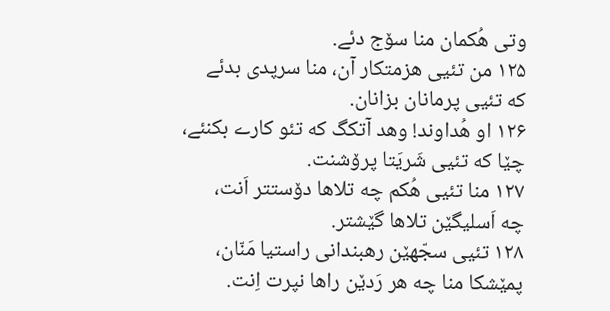وتی هُکمان منا سۆج دئے.
۱۲۵ من تئیی هزمتکار آن، منا سرپدی بدئے
که تئیی پرمانان بزانان.
۱۲۶ او هُداوند! وهد آتکگ که تئو کارے بکنئے،
چێا که تئیی شَریَتا پرۆشنت.
۱۲۷ منا تئیی هُکم چه تلاها دۆستتر اَنت،
چه اَسلیگێن تلاها گێشتر.
۱۲۸ تئیی سجّهێن رهبندانی راستیا مَنّان،
پمێشکا منا چه هر رَدێن راها نپرت اِنت.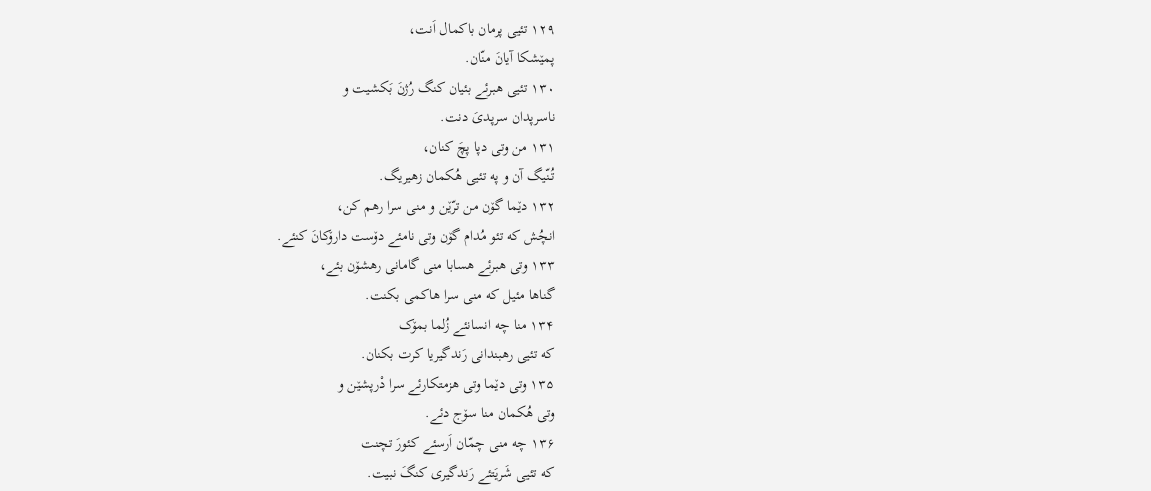۱۲۹ تئیی پرمان باکمال اَنت،
پمێشکا آیانَ منّان.
۱۳۰ تئیی هبرئے بئیان کنگ رُژنَ بَکشیت و
ناسرپدان سرپدیَ دنت.
۱۳۱ من وتی دپا پچَ کنان،
تُنّیگ آن و په تئیی هُکمان زهیریگ.
۱۳۲ دێما گۆن من ترّێن و منی سرا رهم کن،
انچُش که تئو مُدام گۆن وتی نامئے دۆست دارۆکانَ کنئے.
۱۳۳ وتی هبرئے هسابا منی گامانی رهشۆن بئے،
گناها مئیل که منی سرا هاکمی بکنت.
۱۳۴ منا چه انسانئے زُلما بمۆک
که تئیی رهبندانی رَندگیریا کرت بکنان.
۱۳۵ وتی دێما وتی هزمتکارئے سرا دْرپشێن و
وتی هُکمان منا سۆج دئے.
۱۳۶ چه منی چمّان اَرسئے کئورَ تچنت
که تئیی شَریَتئے رَندگیری کنگَ نبیت.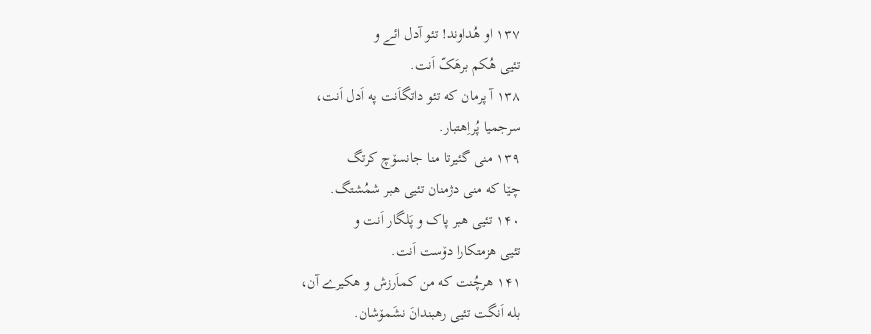۱۳۷ او هُداوند! تئو آدل ائے و
تئیی هُکم برهَکّ اَنت.
۱۳۸ آ پرمان که تئو داتگاَنت په اَدل اَنت،
سرجمیا پُراِهتبار.
۱۳۹ منی گئیرتا منا جانسۆچ کرتگ
چێا که منی دژمنان تئیی هبر شمُشتگ.
۱۴۰ تئیی هبر پاک و پَلگار اَنت و
تئیی هزمتکارا دۆست اَنت.
۱۴۱ هرچُنت که من کماَرزش و هکیرے آن،
بله اَنگت تئیی رهبندانَ نشَمۆشان.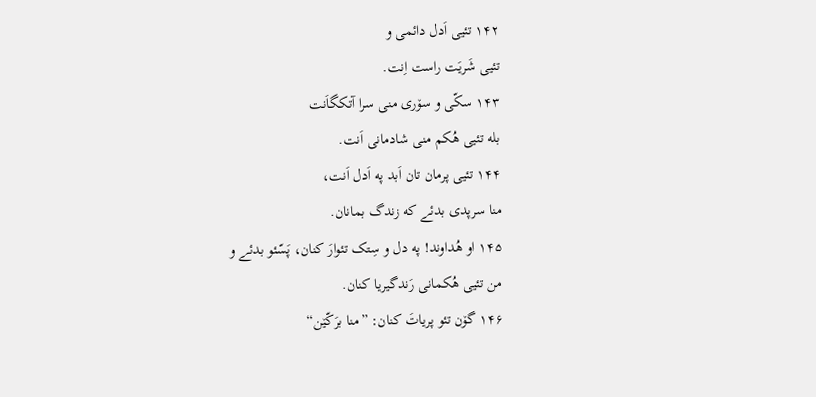۱۴۲ تئیی اَدل دائمی و
تئیی شَریَت راست اِنت.
۱۴۳ سکّی و سۆری منی سرا آتکگاَنت
بله تئیی هُکم منی شادمانی اَنت.
۱۴۴ تئیی پرمان تان اَبد په اَدل اَنت،
منا سرپدی بدئے که زندگ بمانان.
۱۴۵ او هُداوند! په دل و سِتک تئوارَ کنان، پَسّئو بدئے و
من تئیی هُکمانی رَندگیریا کنان.
۱۴۶ گۆن تئو پریاتَ کنان: ”منا برَکّێن“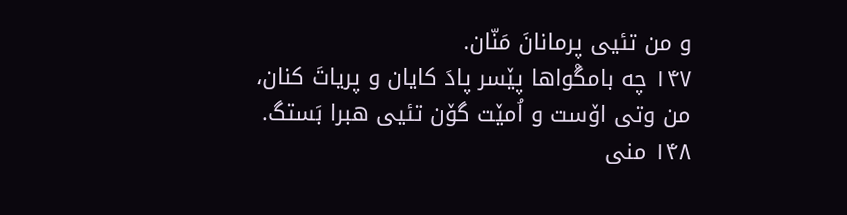و من تئیی پرمانانَ مَنّان.
۱۴۷ چه بامگْواها پێسر پادَ کایان و پریاتَ کنان،
من وتی اۆست و اُمێت گۆن تئیی هبرا بَستگ.
۱۴۸ منی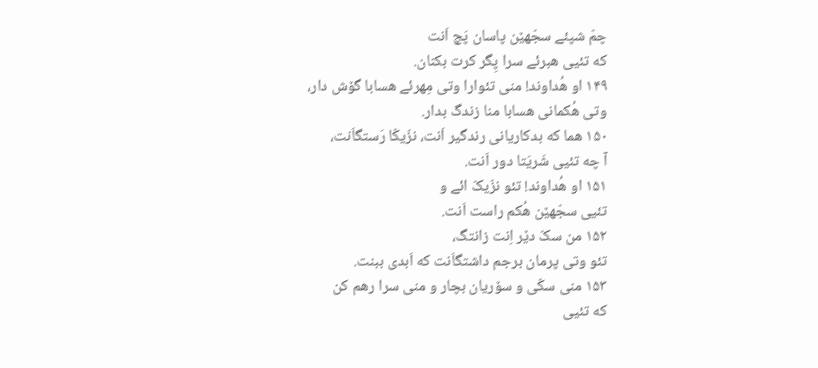چمّ شپئے سجّهێن پاسان پَچ اَنت
که تئیی هبرئے سرا پِگر کرت بکنان.
۱۴۹ او هُداوند! منی تئوارا وتی مِهرئے هسابا گۆش دار،
وتی هُکمانی هسابا منا زندگ بدار.
۱۵۰ هما که بدکاریانی رندگیر اَنت، نزّیکّا رَستگاَنت،
آ چه تئیی شَریَتا دور اَنت.
۱۵۱ او هُداوند! تئو نزّیکّ ائے و
تئیی سجّهێن هُکم راست اَنت.
۱۵۲ من سکّ دێر اِنت زانتگ،
تئو وتی پرمان برجم داشتگاَنت که اَبدی ببنت.
۱۵۳ منی سکّی و سۆریان بچار و منی سرا رهم کن
که تئیی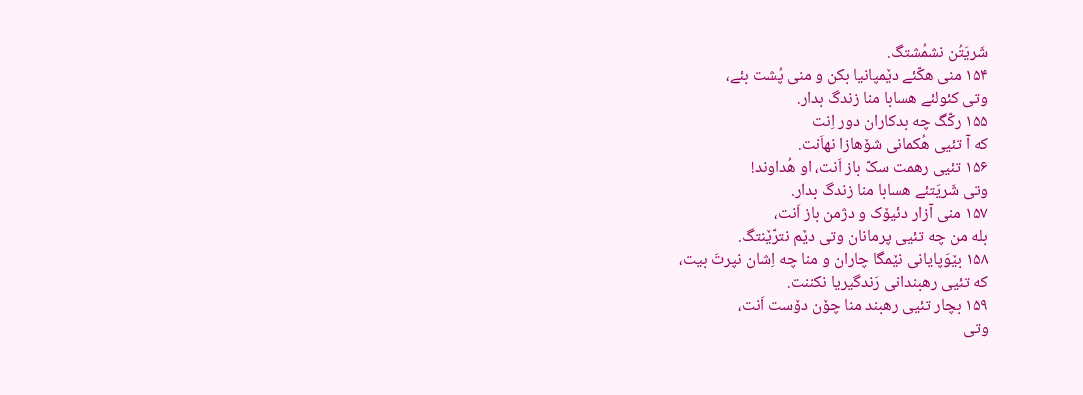شَریَتُن نشمُشتگ.
۱۵۴ منی هکّئے دێمپانیا بکن و منی پُشت بئے،
وتی کئولئے هسابا منا زندگ بدار.
۱۵۵ رکّگ چه بدکاران دور اِنت
که آ تئیی هُکمانی شۆهازا نهاَنت.
۱۵۶ تئیی رهمت سکّ باز اَنت، او هُداوند!
وتی شَریَتئے هسابا منا زندگ بدار.
۱۵۷ منی آزار دئیۆک و دژمن باز اَنت،
بله من چه تئیی پرمانان وتی دێم نترّێنتگ.
۱۵۸ بێوَپایانی نێمگا چاران و منا چه اِشان نپرتَ بیت،
که تئیی رهبندانی رَندگیریا نکننت.
۱۵۹ بچار تئیی رهبند منا چۆن دۆست اَنت،
وتی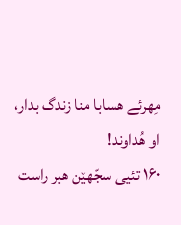مِهرئے هسابا منا زندگ بدار، او هُداوند!
۱۶۰ تئیی سجّهێن هبر راست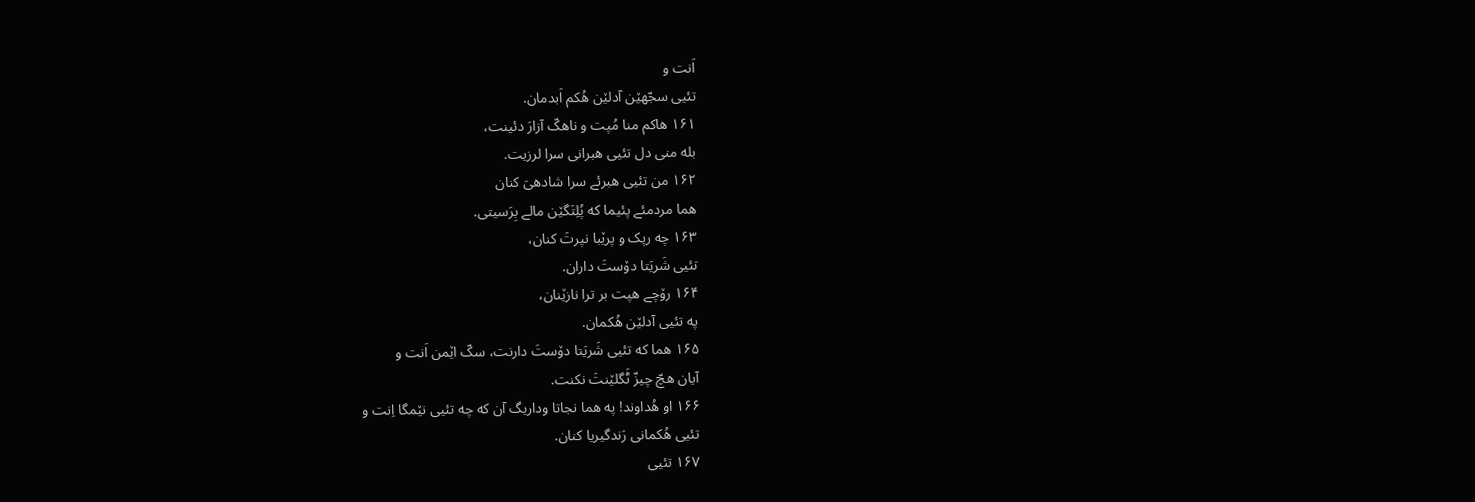اَنت و
تئیی سجّهێن آدلێن هُکم اَبدمان.
۱۶۱ هاکم منا مُپت و ناهکّ آزارَ دئینت،
بله منی دل تئیی هبرانی سرا لرزیت.
۱۶۲ من تئیی هبرئے سرا شادهیَ کنان
هما مردمئے پئیما که پُلِتَگێن مالے بِرَسیتی.
۱۶۳ چه رپک و پرێبا نپرتَ کنان،
تئیی شَریَتا دۆستَ داران.
۱۶۴ رۆچے هپت بر ترا نازێنان،
په تئیی آدلێن هُکمان.
۱۶۵ هما که تئیی شَریَتا دۆستَ دارنت، سکّ اێمن اَنت و
آیان هچّ چیزّ ٹَگلێنتَ نکنت.
۱۶۶ او هُداوند! په هما نجاتا وداریگ آن که چه تئیی نێمگا اِنت و
تئیی هُکمانی رَندگیریا کنان.
۱۶۷ تئیی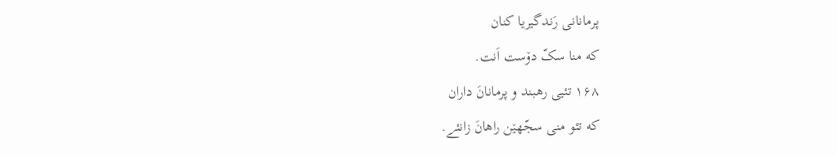پرمانانی رَندگیریا کنان
که منا سکّ دۆست اَنت.
۱۶۸ تئیی رهبند و پرمانانَ داران
که تئو منی سجّهێن راهانَ زانئے.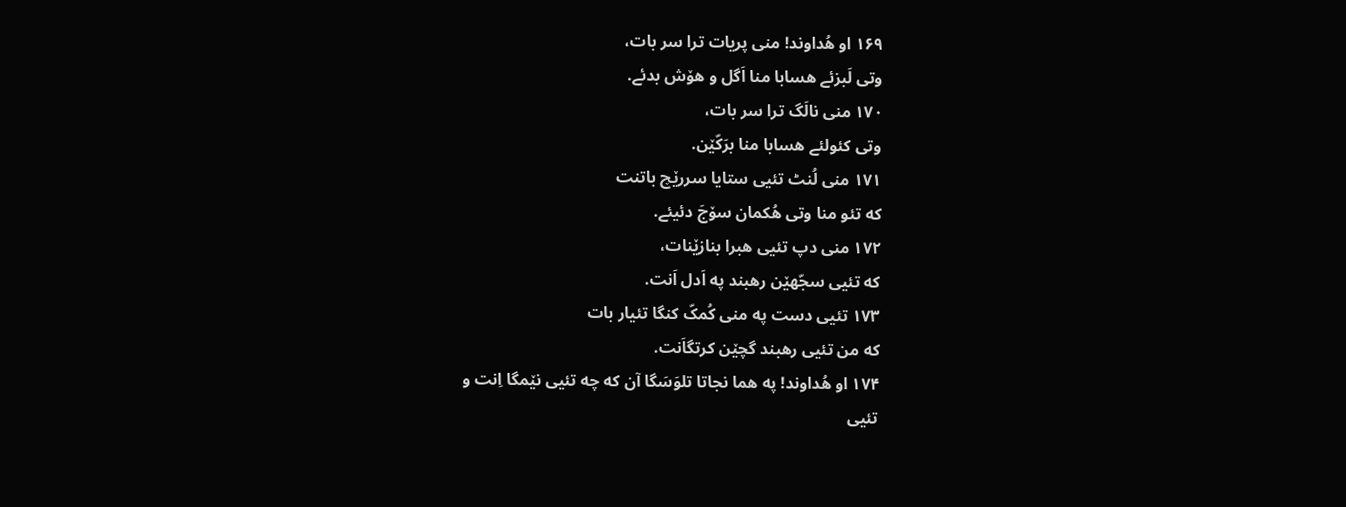۱۶۹ او هُداوند! منی پریات ترا سر بات،
وتی لَبزئے هسابا منا اَگل و هۆش بدئے.
۱۷۰ منی نالَگ ترا سر بات،
وتی کئولئے هسابا منا برَکّێن.
۱۷۱ منی لُنٹ تئیی ستایا سررێچ باتنت
که تئو منا وتی هُکمان سۆجَ دئیئے.
۱۷۲ منی دپ تئیی هبرا بنازێنات،
که تئیی سجّهێن رهبند په اَدل اَنت.
۱۷۳ تئیی دست په منی کُمکّ کنگا تئیار بات
که من تئیی رهبند گچێن کرتگاَنت.
۱۷۴ او هُداوند! په هما نجاتا تلوَسَگا آن که چه تئیی نێمگا اِنت و
تئیی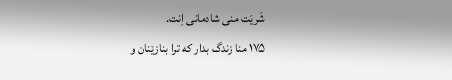شَریَت منی شادمانی اِنت.
۱۷۵ منا زندگ بدار که ترا بنازێنان و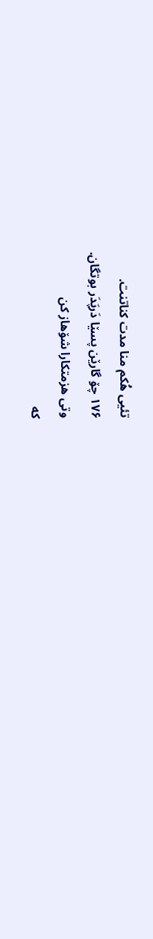تئیی هُکم منا مدت کناتنت.
۱۷۶ چۆ گارێن پسێا دَرپَدَر بوتگان.
وتی هزمتکارا شۆهاز کن
که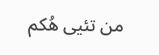من تئیی هُکم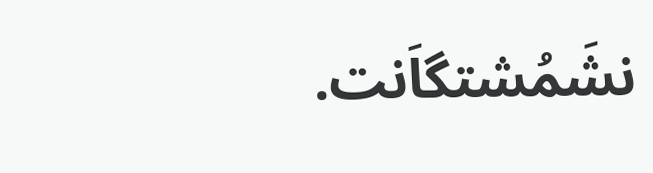نشَمُشتگاَنت.